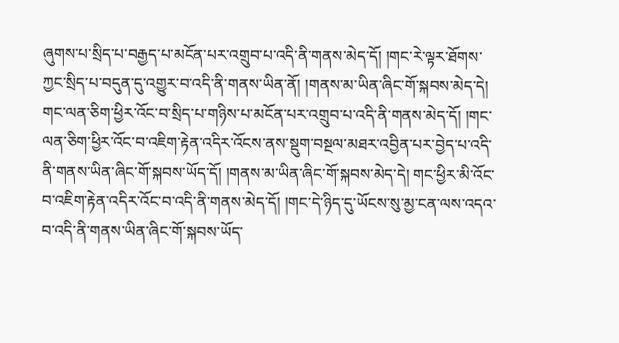ཞུགས་པ་སྲིད་པ་བརྒྱད་པ་མངོན་པར་འགྲུབ་པ་འདི་ནི་གནས་མེད་དོ། །གང་རེ་ལྟར་ཐོགས་ཀྱང་སྲིད་པ་བདུན་དུ་འགྱུར་བ་འདི་ནི་གནས་ཡིན་ནོ། །གནས་མ་ཡིན་ཞིང་གོ་སྐབས་མེད་དེ། གང་ལན་ཅིག་ཕྱིར་འོང་བ་སྲིད་པ་གཉིས་པ་མངོན་པར་འགྲུབ་པ་འདི་ནི་གནས་མེད་དོ། །གང་ལན་ཅིག་ཕྱིར་འོང་བ་འཇིག་རྟེན་འདིར་འོངས་ནས་སྡུག་བསྔལ་མཐར་འབྱིན་པར་བྱེད་པ་འདི་ནི་གནས་ཡིན་ཞིང་གོ་སྐབས་ཡོད་དོ། །གནས་མ་ཡིན་ཞིང་གོ་སྐབས་མེད་དེ། གང་ཕྱིར་མི་འོང་བ་འཇིག་རྟེན་འདིར་འོང་བ་འདི་ནི་གནས་མེད་དོ། །གང་དེ་ཉིད་དུ་ཡོངས་སུ་མྱ་ངན་ལས་འདའ་བ་འདི་ནི་གནས་ཡིན་ཞིང་གོ་སྐབས་ཡོད་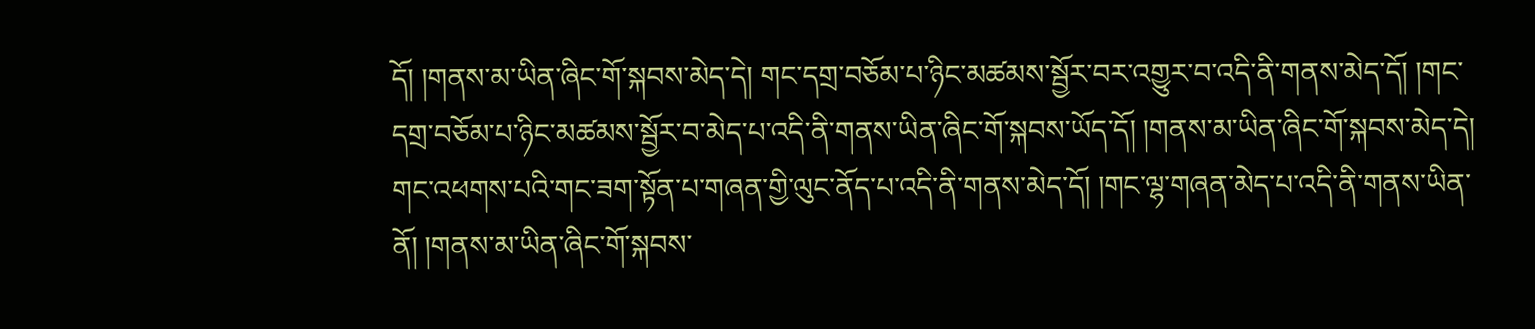དོ། །གནས་མ་ཡིན་ཞིང་གོ་སྐབས་མེད་དེ། གང་དགྲ་བཅོམ་པ་ཉིང་མཚམས་སྦྱོར་བར་འགྱུར་བ་འདི་ནི་གནས་མེད་དོ། །གང་དགྲ་བཅོམ་པ་ཉིང་མཚམས་སྦྱོར་བ་མེད་པ་འདི་ནི་གནས་ཡིན་ཞིང་གོ་སྐབས་ཡོད་དོ། །གནས་མ་ཡིན་ཞིང་གོ་སྐབས་མེད་དེ། གང་འཕགས་པའི་གང་ཟག་སྟོན་པ་གཞན་གྱི་ལུང་ནོད་པ་འདི་ནི་གནས་མེད་དོ། །གང་ལྷ་གཞན་མེད་པ་འདི་ནི་གནས་ཡིན་ནོ། །གནས་མ་ཡིན་ཞིང་གོ་སྐབས་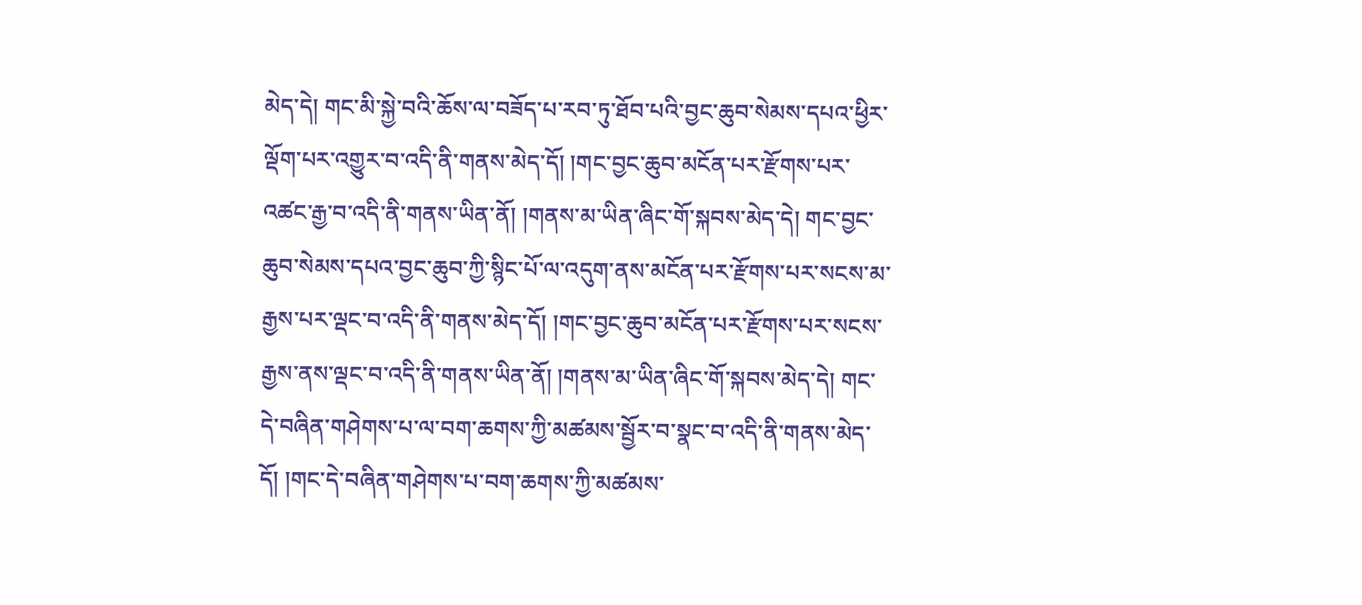མེད་དེ། གང་མི་སྐྱེ་བའི་ཆོས་ལ་བཟོད་པ་རབ་ཏུ་ཐོབ་པའི་བྱང་ཆུབ་སེམས་དཔའ་ཕྱིར་ལྡོག་པར་འགྱུར་བ་འདི་ནི་གནས་མེད་དོ། །གང་བྱང་ཆུབ་མངོན་པར་རྫོགས་པར་འཚང་རྒྱ་བ་འདི་ནི་གནས་ཡིན་ནོ། །གནས་མ་ཡིན་ཞིང་གོ་སྐབས་མེད་དེ། གང་བྱང་ཆུབ་སེམས་དཔའ་བྱང་ཆུབ་ཀྱི་སྙིང་པོ་ལ་འདུག་ནས་མངོན་པར་རྫོགས་པར་སངས་མ་རྒྱས་པར་ལྡང་བ་འདི་ནི་གནས་མེད་དོ། །གང་བྱང་ཆུབ་མངོན་པར་རྫོགས་པར་སངས་རྒྱས་ནས་ལྡང་བ་འདི་ནི་གནས་ཡིན་ནོ། །གནས་མ་ཡིན་ཞིང་གོ་སྐབས་མེད་དེ། གང་དེ་བཞིན་གཤེགས་པ་ལ་བག་ཆགས་ཀྱི་མཚམས་སྦྱོར་བ་སྣང་བ་འདི་ནི་གནས་མེད་དོ། །གང་དེ་བཞིན་གཤེགས་པ་བག་ཆགས་ཀྱི་མཚམས་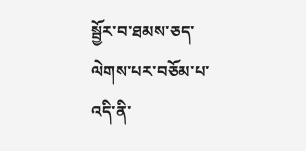སྦྱོར་བ་ཐམས་ཅད་ལེགས་པར་བཅོམ་པ་འདི་ནི་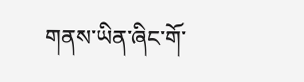གནས་ཡིན་ཞིང་གོ་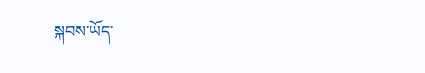སྐབས་ཡོད་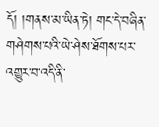དོ། །གནས་མ་ཡིན་ཏེ། གང་དེ་བཞིན་གཤེགས་པའི་ཡེ་ཤེས་ཐོགས་པར་འགྱུར་བ་འདི་ནི་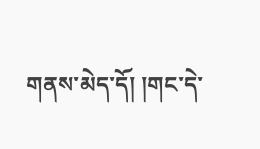གནས་མེད་དོ། །གང་དེ་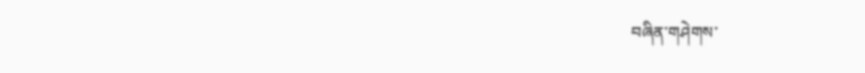བཞིན་གཤེགས་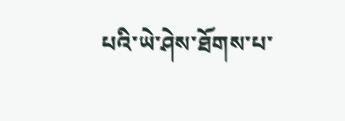པའི་ཡེ་ཤེས་ཐོགས་པ་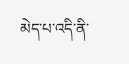མེད་པ་འདི་ནི་